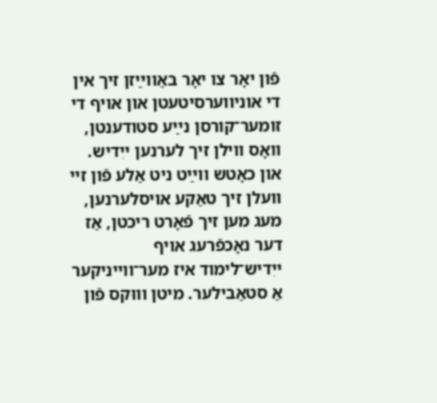פֿון יאָר צו יאָר באַווײַזן זיך אין די אוניווערסיטעטן און אויף די זומער־קורסן נײַע סטודענטן, וואָס ווילן זיך לערנען ייִדיש. און כאָטש ווײַט ניט אַלע פֿון זיי וועלן זיך טאַקע אויסלערנען, מעג מען זיך פֿאָרט ריכטן, אַז דער נאָכפֿרעג אויף ייִדיש־לימוד איז מער־ווייניקער אַ סטאַבילער. מיטן וווּקס פֿון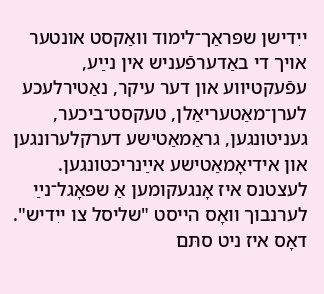ייִדישן שפּראַך־לימוד וואַקסט אונטער אויך די באַדערפֿעניש אין נײַע, עפֿעקטיווע און דער עיקר, נאַטירלעכע לערן־מאַטעריאַלן, טעקסט־ביכער, געניטונגען, גראַמאַטישע דערקלערונגען און אידיאָמאַטישע אײַנריכטונגען.
לעצטנס איז אָנגעקומען אַ שפּאָגל־נײַ לערנבוך וואָס הייסט "שליסל צו ייִדיש". דאָס איז ניט סתּם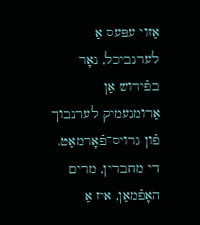אַזוי עפּעס אַ לערנביכל, נאָר בפֿירוש אַן אַרומנעמיק לערנבוך פֿון גרויס־פֿאָרמאַט. די מחברין, מרים האָפֿמאַן, איז אַ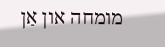מומחה און אַן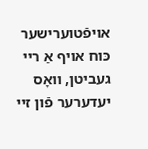אויפֿטוערישער כּוח אויף אַ ריי געביטן, וואָס יעדערער פֿון זיי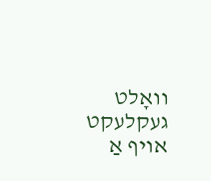וואָלט געקלעקט אויף אַ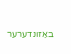באַזונדערער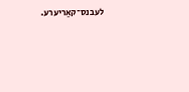לעבנס־קאַריערע.